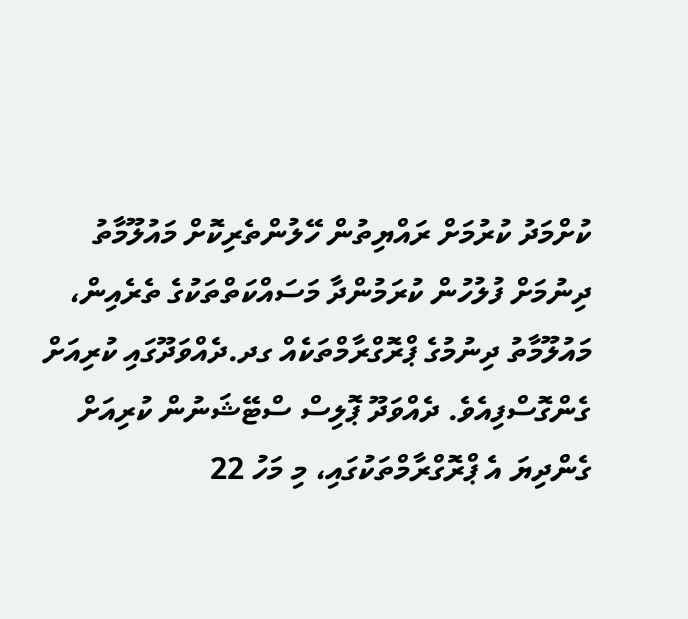ކުށްމަދު ކުރުމަށް ރައްޔިތުން ހޭލުންތެރިކޮށް މައުލޫމާތު ދިނުމަށް ފުލުހުން ކުރަމުންދާ މަސައްކަތްތަކުގެ ތެރެއިން، މައުލޫމާތު ދިނުމުގެ ޕްރޮގްރާމްތަކެއް ގދ.ދެއްވަދޫގައި ކުރިއަށް ގެންގޮސްފިއެވެ. ދެއްވަދޫ ޕޮލިސް ސްޓޭޝަނުން ކުރިއަށް ގެންދިޔަ އެ ޕްރޮގްރާމްތަކުގައި، މި މަހު 22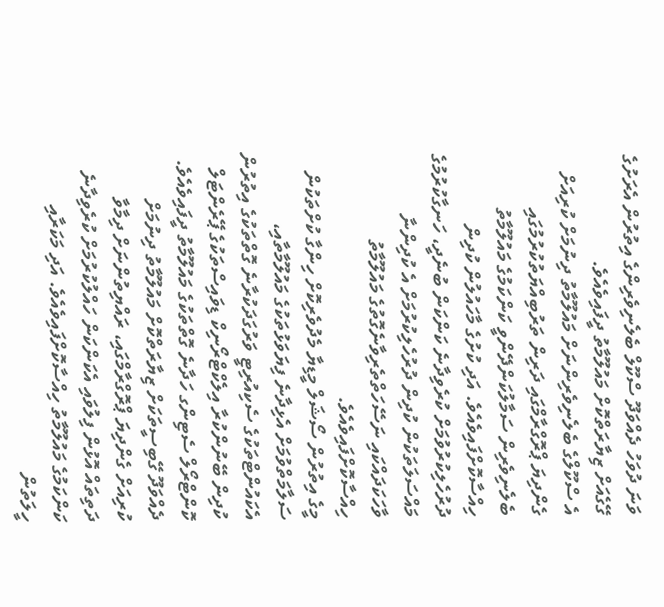ވަނަ ދުވަހު ދެއްވަދޫ ސްކޫލް ބެލެނިވެރިންގެ އިތުރުން އެރަށުގެ ގޭގެއަށް ޒިޔާރަތްކޮށް މައުލޫމާތު ދީފައިވެއެވެ.
އެ ސްކޫލްގެ ބެލެނިވެރިންނަށް މައުލޫމާތު ދިނުމަށް ކުރިއަށް ގެންދިޔަ ޕްރޮގްރާމްގައި ދަރިން ތަރުބިއްޔަތުކުރުމުގައި ބެލެނިވެރިން ސަމާލުކަންދޭންވީ ކަންކަމުގެ މައުލޫމާތު ހިއްސާކޮށްފައިވެއެވެ. އަދި ކުށުގެ މާހައުލުން ކުދިން ދުރުހެލިކުރުވުމަށް ކުރެވިދާނެ ކަންކަން ބުނެދީ، ހަނގާކުރުމުގެ މައްސަލަތަކުން ކުދިން ދުރުހެލިކުރުމަށް އެ ކުދިންނާ ވާހަކަދައްކައި ނަސޭހަތްތެރިވާނެގޮތުގެ މައުލޫމާތު ހިއްސާކޮށްފައިވެއެވެ.
މީގެ އިތުރުން ސޯޝަލް މީޑިޔާ މެދުވެރިކޮށް ހިންގާ ކުށްތަކުން ސަލާމަތްވުމަށް އެޅިދާނެ ފިޔަވަޅުތަކުގެ މައުލޫމާތާއި، އެކައުންޓްތަކުގެ ސެކިއުރިޓީ ވަރުގަދަކުރާނެ ގޮތްތަކުގެ އިތުރުން ކުދިން ބޭނުންކުރާ އިލެކްޓްރޯނިކް ޑިވައިސްތަކުގެ ޕޭރެންޓަލް ކޮންޓްރޯލް ސެޓިންގ ހަދާނެ ގޮތްތަކުގެ މައުލޫމާތު ދީފައިވެއެވެ.
ދެއްވަދޫ ގޭބިސީތަކަށް ޒިޔާރަތްކޮށް މައުލޫމާތު ދިނުމަށް ކުރިއަށް ގެންދިޔަ ޕްރޮގްރާމްގައި، ރައްޔިތުންނަށް ދިމާވާ ދަތިތައް އޮޅުން ފިލުވައި އެކަންކަން ހައްލުކުރުމަށް ކުރެވިދާނެ ކަންކަމުގެ މައުލޫމާތު ހިއްސާކޮށްފައިވެއެވެ. އަދި މަކަރާއި ހީލަތުން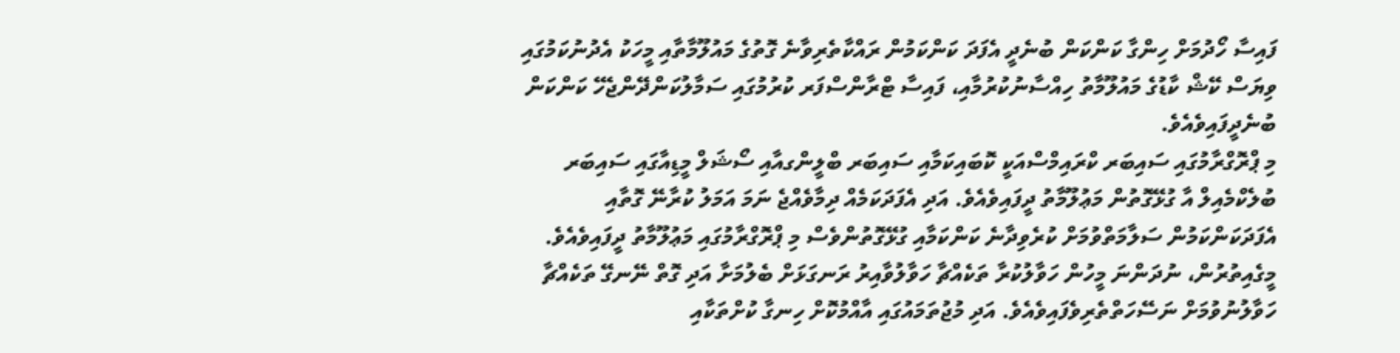ފައިސާ ހޯދުމަށް ހިންގާ ކަންކަން ބުނެދީ އެފަދަ ކަންކަމުން ރައްކާތެރިވާނެ ގޮތުގެ މައުލޫމާތާއި މީހަކު އެދުނުކަމުގައި ވިޔަސް ކޭޝް ކާޑުގެ މައުލޫމާތު ހިއްސާނުކުރުމާއި، ފައިސާ ޓްރާންސްފަރ ކުރުމުގައި ސަމާލުކަންދޭންޖެހޭ ކަންކަން ބުނެދީފައިވެއެވެ.
މި ޕްރޮގްރާމުގައި ސައިބަރ ކްރައިމްސްއަކީ ކޮބައިކަމާއި ސައިބަރ ބްލީންގއާއި ސޯޝަލް މީޑިއާގައި ސައިބަރ ބުލެކްމެއިލް އާ ގުޅޭގޮތުން މަޢުލޫމާތު ދީފައިވެއެވެ. އަދި އެފަދަކަމެއް ދިމާވެއްޖެ ނަމަ އަމަލު ކުރާނޭ ގޮތާއި އެފަދަކަންކަމުން ސަލާމަތްވުމަށް ކުރެވިދާނެ ކަންކަމާއި ގުޅޭގޮތުންވެސް މި ޕްރޮގްރާމުގައި މަޢުލޫމާތު ދީފައިވެއެވެ.
މީގެއިތުރުން، ނުދަންނަ މީހުން ހަވާލުކުރާ ތަކެއްޗާ ހަވާލުވާއިރު ރަނގަޅަށް ބެލުމަށާ އަދި ގޮތް ނޭނގޭ ތަކެއްޗާ ހަވާލުނުވުމަށް ނަސޭހަތްތެރިވެފައިވެއެވެ. އަދި މުޖުތަމައުގައި އާއްމުކޮށް ހިނގާ ކުށްތަކާއި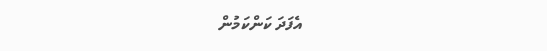އެފަދަ ކަންކަމުން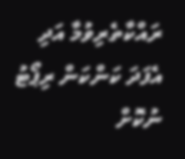ރައްކާތެރިވުމާ އަދި އެފަދަ ކަންކަން ރިޕޯޓު ނުކޮށް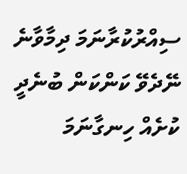ސިއްރުކުރާނަމަ ދިމާވާނެ ނޭދެވޭ ކަންކަން ބުނެދީ ކުށެއް ހިނގާނަމަ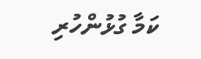ކަމާ ގުޅުންހުރި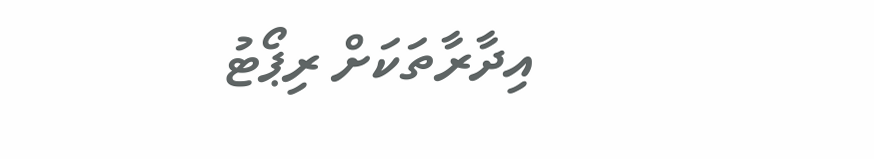އިދާރާތަކަށް ރިޕޯޓު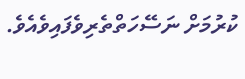ކުރުމަށް ނަސޭހަތްތެރިވެފައިވެއެވެ.